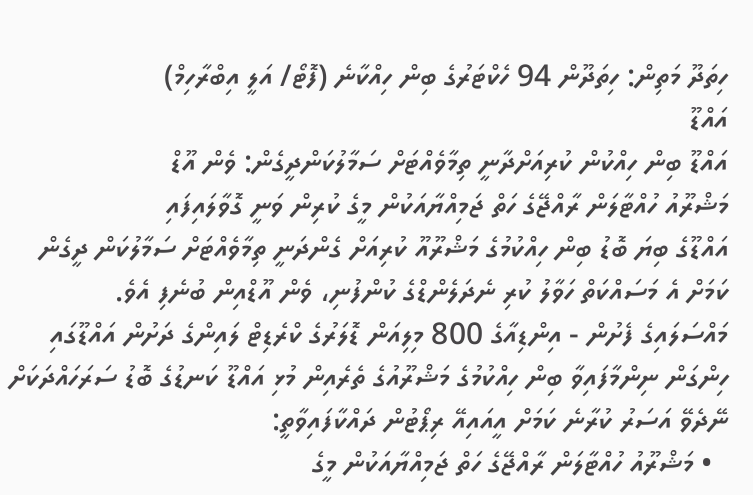ހިތަދޫ މަތިން: ހިތަދޫން 94 ހެކްޓަރުގެ ބިން ހިއްކާނެ (ފޮޓޯ/ އަލީ އިބްރާހިމް)
އައްޑޫ
އައްޑޫ ބިން ހިއްކުން ކުރިއަށްދާނީ ތިމާވެއްޓަށް ސަމާލުކަންދީގެން: ވެން އޫޑް
މަޝްރޫއު ހުއްޓާލަން ރާއްޖޭގެ ހަތް ޖަމިއްޔާއަކުން މީގެ ކުރިން ވަނީ ގޮވާލައިފައި
އައްޑޫގެ ބިޔަ ބޮޑު ބިން ހިއްކުމުގެ މަޝްރޫއޫ ކުރިއަށް ގެންދަނީ ތިމާވެއްޓަށް ސަމާލުކަން ދީގެން ކަމަށް އެ މަސައްކަތް ހަވާލު ކުރި ނެދަލެންޑްގެ ކުންފުނި، ވެން އޫޑްއިން ބުނެފި އެވެ.
މައްސަލައިގެ ފެށުން - އިންޑިއާގެ 800 މިލިއަން ޑޮލަރުގެ ކްރެޑިޓް ލައިންގެ ދަށުން އައްޑޫގައި ހިންގަން ނިންމާފައިވާ ބިން ހިއްކުމުގެ މަޝްރޫއުގެ ތެރެއިން މުޅި އައްޑޫ ކަނޑުގެ ބޮޑު ސަރަހައްދަކަށް ނޭދެވޭ އަސަރު ކުރާނެ ކަމަށް އީއައިއޭ ރިޕޯޓުން ދައްކާފައިވާތީ:
  • މަޝްރޫއު ހުއްޓާލަން ރާއްޖޭގެ ހަތް ޖަމިއްޔާއަކުން މީގެ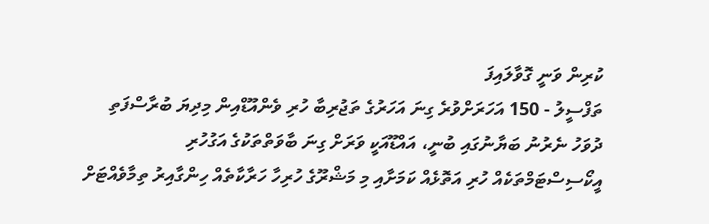ކުރިން ވަނީ ގޮވާލައިފަ
ތަފްސީލު - 150 އަހަރަށްވުރެ ގިނަ އަހަރުގެ ތަޖުރިބާ ހުރި ވެންއޫޑްއިން މިދިޔަ ބުރާސްފަތި ދުވަހު ނެރުނު ބަޔާނުގައި ބުނީ، އައްޑޫއަކީ ވަރަށް ގިނަ ބާވަތްތަކުގެ އަގުހުރި އީކޯސިސްޓަމްތަކެއް ހުރި އަތޮޅެއް ކަމަށާއި މި މަޝްރޫގެ ހުރިހާ ހަރާކާތެއް ހިންގާއިރު ތިމާވެއްޓަށް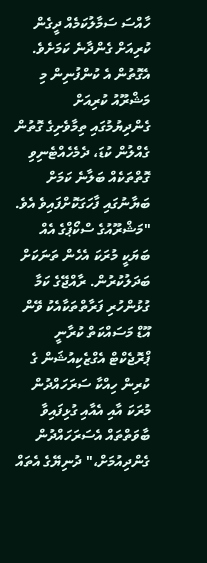ހާއްސަ ސަމާލުކަމެއް ދީގެން ކުރިއަށް ގެންދާނެ ކަމަށެވެ. އެގޮތުން އެ ކުންފުނިން މި މަޝްރޫއު ކުރިއަށް ގެންދިޔުމުގައި ތިމާވެށިގެ ގޮތުން ގެއްލުން ކުޑަ، ދެމެހެއްޓެނިވި ގޮތްތަކެއް ބަލާނެ ކަމަށް ބަޔާނުގައި ފާހަގަކޮށްފައިވެ އެވެ.
"މަޝްރޫއުގެ ސްކޯޕްގެ އެއް ބަޔަކީ މުރަކަ އެހެން ތަނަކަށް ބަދަލުކުރުން. ރާއްޖޭގެ ކަމާ ގުޅުންހުރި ފަރާތްތަކާއެކު ވޭން އޫޑް މަސައްކަތް ކުރާނީ ޕްރޮޖެކްޓް އެގްޒެކިއުޝަން ގެ ކުރިން ހިއްކާ ސަރަހައްދުން މުރަކަ އާއި އެއާއި ގުޅިފައިވާ ބާވަތްތައް އެސަރަހައްދުން ގެންދިއުމަށް،" ދުނިޔޭގެ އެތައް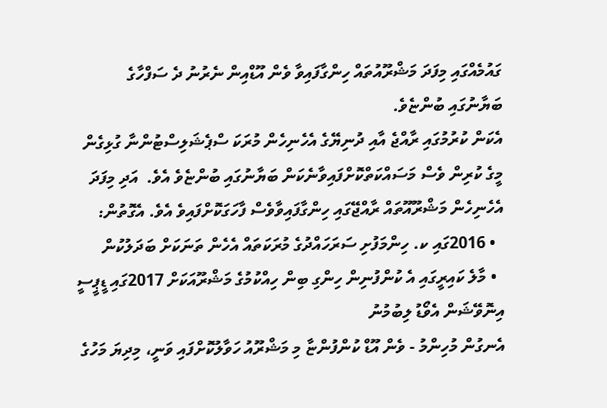ގައުމެއްގައި މިފަދަ މަޝްރޫއުތައް ހިންގާފައިވާ ވެން އޫޑްއިން ނެރުނު ދެ ސަފްހާގެ ބަޔާނުގައި ބުންޏެވެ.
އެކަން ކުރުމުގައި ރާއްޖެ އާއި ދުނިޔޭގެ އެހެނިހެން މުރަކަ ސްޕެޝަލިސްޓުންނާ ގުޅިގެން މީގެ ކުރިން ވެސް މަސައްކަތްކޮށްފައިވާނެކަން ބަޔާނުގައި ބުންޏެވެ އެވެ.  އަދި މިފަދަ އެހެނިހެން މަޝްރޫއޫތައް ރާއްޖޭގައި ހިންގާފައިވާވެސް ފާހަގަކޮށްފައިވެ އެވެ. އެގޮތުން:
  • 2016ގައި ކ. ހިންމަފުށި ސަރަހައްދުގެ މުރަކަތައް އެހެން ތަނަކަށް ބަދަލުކުން
  • މާލެ ކައިރީގައި އެ ކުންފުނިން ހިންގި ބިން ހިއްކުމުގެ މަޝްރޫއަކަށް 2017ގައި ޑީޕީސީ އިނޮވޭޝަން އެވޯޑު ލިބުމުނު
އެނގުން މުހިންމު - ވެން އޫޑް ކުންފުންޏާ މި މަޝްރޫއު ހަވާލުކޮށްފައި ވަނީ، މިދިޔަ މަހުގެ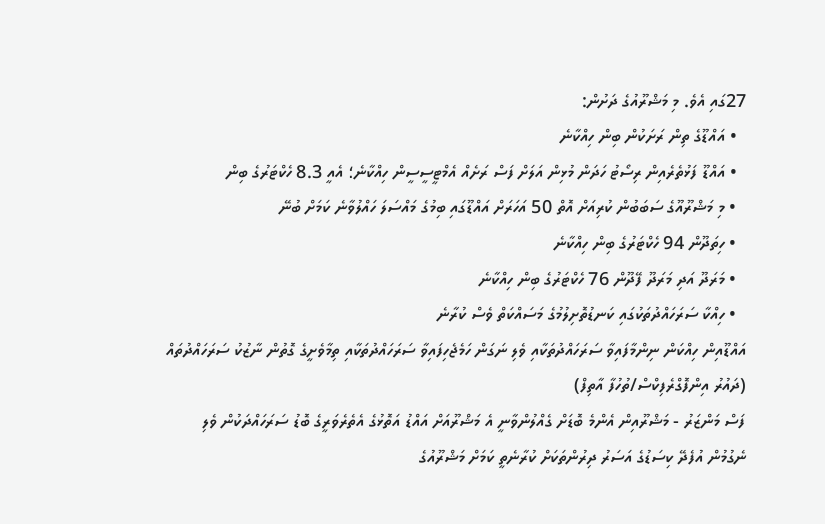27ގައި އެވެ. މި މަޝްރޫއުގެ ދަށުން:
  • އައްޑޫގެ ތިން ރަށަކުން ބިން ހިއްކާނެ
  • އައްޑޫ ފަޅުތެރެއިން ރިސޯޓު ހަދަން މުޅިން އަލަށް ފަސް ރަށެއް އެމްޓީސީސީން ހިއްކާނެ؛ އެއީ 8.3 ހެކްޓަރުގެ ބިން
  • މި މަޝްރޫއޫގެ ސަބަބުން ކުރިއަށް އޮތް 50 އަހަރަށް އައްޑޫގައި ބިމުގެ މައްސަލަ ހައްލުވާނެ ކަމަށް ބުނޭ
  • ހިތަދޫން 94 ހެކްޓަރުގެ ބިން ހިއްކާނެ
  • މަރަދޫ އަދި މަރަދޫ ފޭދޫން 76 ހެކްޓަރުގެ ބިން ހިއްކާނެ
  • ހިއްކާ ސަރަހައްދުތަކުގައި ކަނޑުތޮށިލުމުގެ މަސައްކަތް ވެސް ކުރާނެ
އައްޑޫއިން ހިއްކަން ނިންމާފައިވާ ސަރަހައްދުތަކާއި ވެލި ނަގަން ހަމެޖެހިފައިވާ ސަރަހައްދުތަކާއި ތިމާވެށީގެ ގޮތުން ނާޒުކު ސަރަހައްދުތައް (ދައުރު އިންފޮގްރެފިކްސް/ތުހުފާ އާތިފް)
ފަސް މަންޒަރު - މަޝްރޫއިން އެންމެ ބޮޑަށް ގެއްލުންވާނީ އެ މަޝްރޫއަށް އައްޑު އަތޮޅުގެ އެތެރެވަރީގެ ބޮޑު ސަރަހައްދަކުން ވެލި ނެގުމުން އުފެދޭ ކިސަޑުގެ އަސަރު ދިރުންތަކަށް ކުރާނެތީ ކަމަށް މަޝްރޫއުގެ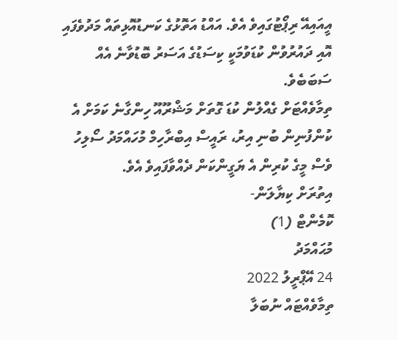އީއައިއޭ ރިޕޯޓުގައިވެ އެވެ. އައްޑު އަތޮޅުގެ ކަނޑުއޮޅިތައް މަދުވެފައި އޮއި ދައުރުވުން ކުޑަވުމަކީ ކިސަޑުގެ އަސަރު ބޮޑުވާނެ އެއް ސަބަބެވެ.
ތިމާވެއްޓަށް ގެއްލުން ކުޑަ ގޮތަށް މަޝްރޫއޫ ހިންގާނެ ކަމަށް އެ ކުންފުނިން ބުނި އިރު، ރައީސް އިބްރާހިމް މުހައްމަދު ސޯލިހު ވެސް މީގެ ކުރިން އެ ޔަގީންކަން ދެއްވާފައިވެ އެވެ.
އިތުރަށް ކިޔާލަން-
ކޮމެންޓް (1)
މުޙައްމަދު
24 އޭޕްރީލު 2022
ތިމާވެއްޓައް ނުބަލާ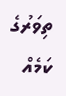ތިވަރުގެ ކަމެއް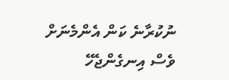ނުކުރާނެ ކަން އެންމެނަށް ވެސް އިނގެންޖެހޭ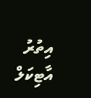އިތުރު އާޓިކަލް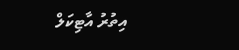އިތުރު އާޓިކަލް